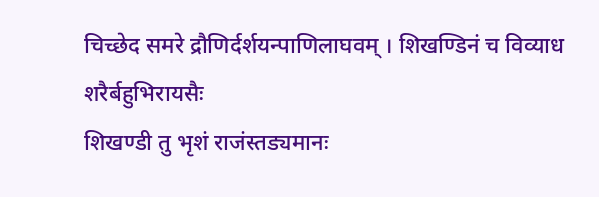चिच्छेद समरे द्रौणिर्दर्शयन्पाणिलाघवम् । शिखण्डिनं च विव्याध शरैर्बहुभिरायसैः
शिखण्डी तु भृशं राजंस्तड्यमानः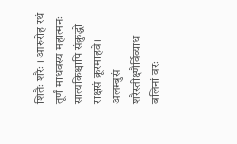शितैः शरैः । आरुरोह रथं तूर्णं माधवस्य महात्मनः
सात्यकिश्चापि संक्रुद्धो राक्षसं क्रूरमाहवे। अलम्बुसं शरैस्तीक्ष्णैर्विव्याध बलिनां वरः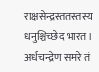राक्षसेन्द्रस्ततस्तस्य धनुश्चिच्छेद भारत। अर्धचन्द्रेण समरे तं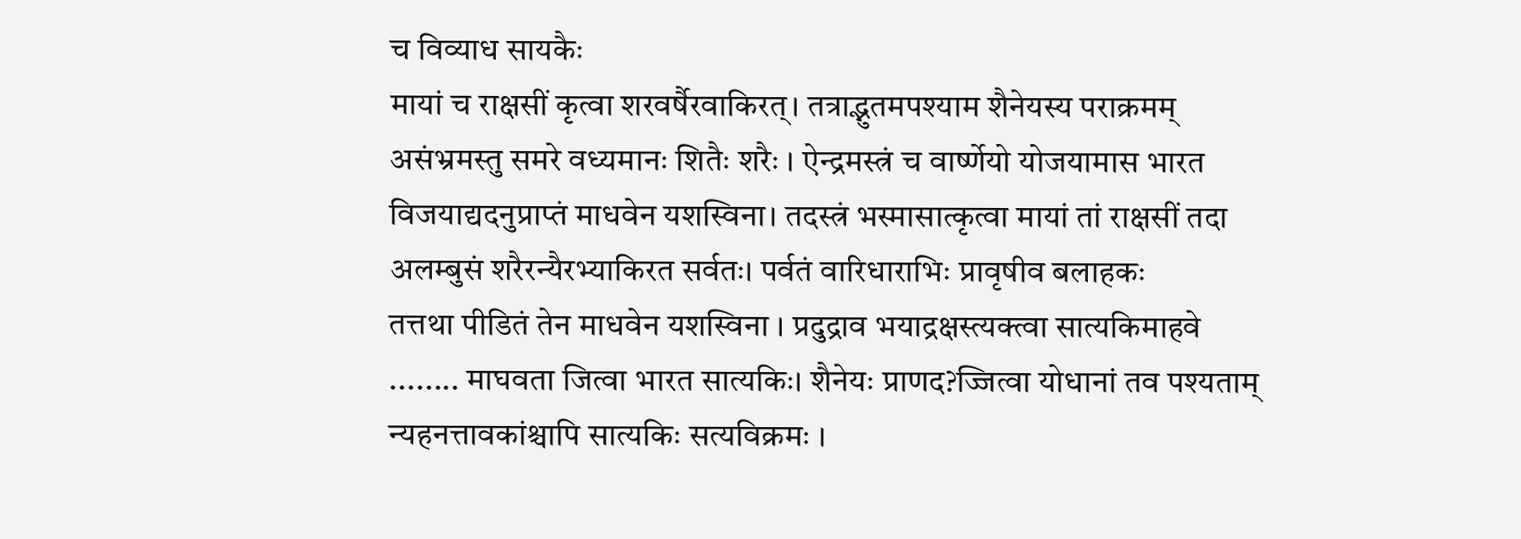च विव्याध सायकैः
मायां च राक्षसीं कृत्वा शरवर्षैरवाकिरत्। तत्राद्भुतमपश्याम शैनेयस्य पराक्रमम्
असंभ्रमस्तु समरे वध्यमानः शितैः शरैः । ऐन्द्रमस्त्रं च वार्ष्णेयो योजयामास भारत
विजयाद्यदनुप्राप्तं माधवेन यशस्विना। तदस्त्रं भस्मासात्कृत्वा मायां तां राक्षसीं तदा
अलम्बुसं शरैरन्यैरभ्याकिरत सर्वतः। पर्वतं वारिधाराभिः प्रावृषीव बलाहकः
तत्तथा पीडितं तेन माधवेन यशस्विना । प्रदुद्राव भयाद्रक्षस्त्यक्त्वा सात्यकिमाहवे
........ माघवता जित्वा भारत सात्यकिः। शैनेयः प्राणद?ज्जित्वा योधानां तव पश्यताम्
न्यहनत्तावकांश्चापि सात्यकिः सत्यविक्रमः ।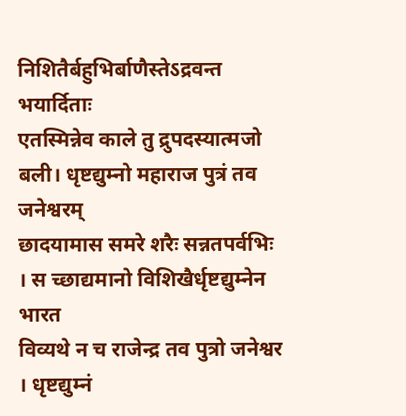निशितैर्बहुभिर्बाणैस्तेऽद्रवन्त भयार्दिताः
एतस्मिन्नेव काले तु द्रुपदस्यात्मजो बली। धृष्टद्युम्नो महाराज पुत्रं तव जनेश्वरम्
छादयामास समरे शरैः सन्नतपर्वभिः । स च्छाद्यमानो विशिखैर्धृष्टद्युम्नेन भारत
विव्यथे न च राजेन्द्र तव पुत्रो जनेश्वर । धृष्टद्युम्नं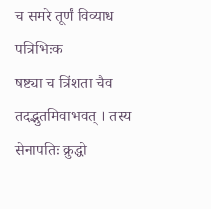च समरे तूर्णं विव्याध पत्रिभिःक
षष्ट्या च त्रिंशता चैव तदद्भुतमिवाभवत् । तस्य सेनापतिः क्रुद्धो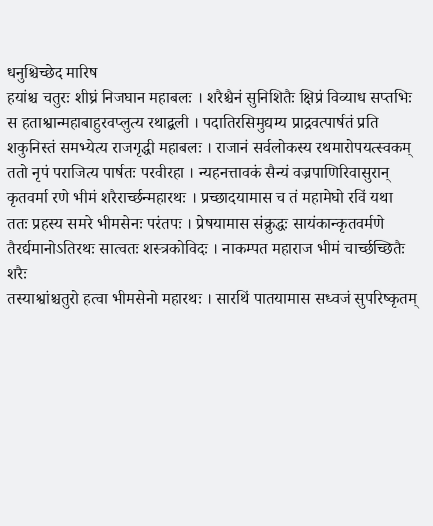धनुश्चिच्छेद मारिष
हयांश्च चतुरः शीघ्रं निजघान महाबलः । शरैश्चैनं सुनिशितैः क्षिप्रं विव्याध सप्तभिः
स हताश्वान्महाबाहुरवप्लुत्य रथाद्बली । पदातिरसिमुद्यम्य प्राद्रवत्पार्षतं प्रति
शकुनिस्तं समभ्येत्य राजगृद्धी महाबलः । राजानं सर्वलोकस्य रथमारोपयत्स्वकम्
ततो नृपं पराजित्य पार्षतः परवीरहा । न्यहनत्तावकं सैन्यं वज्रपाणिरिवासुरान्
कृतवर्मा रणे भीमं शरैरार्च्छन्महारथः । प्रच्छादयामास च तं महामेघो रविं यथा
ततः प्रहस्य समरे भीमसेनः परंतपः । प्रेषयामास संक्रुद्धः सायंकान्कृतवर्मणे
तैरर्द्यमानोऽतिरथः सात्वतः शस्त्रकोविदः । नाकम्पत महाराज भीमं चार्च्छच्छितैः शरैः
तस्याश्वांश्चतुरो हत्वा भीमसेनो महारथः । सारथिं पातयामास सध्वजं सुपरिष्कृतम्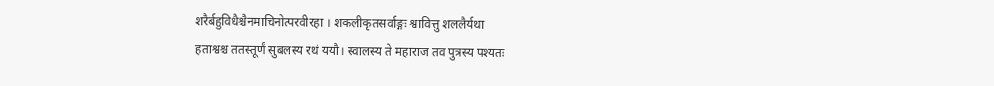शरैर्बहुविधैश्चैनमाचिनोत्परवीरहा । शकलीकृतसर्वाङ्गः श्वावित्तु शललैर्यथा
हताश्वश्च ततस्तूर्णं सुबलस्य रथं ययौ। स्वालस्य ते महाराज तव पुत्रस्य पश्यतः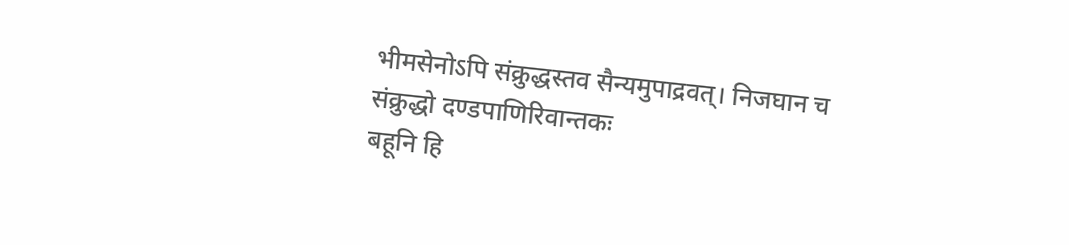भीमसेनोऽपि संक्रुद्धस्तव सैन्यमुपाद्रवत्। निजघान च संक्रुद्धो दण्डपाणिरिवान्तकः
बहूनि हि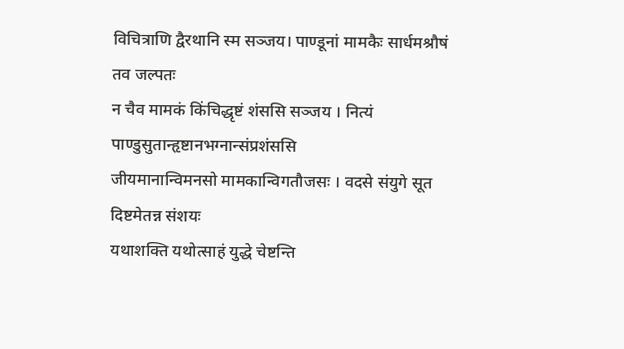विचित्राणि द्वैरथानि स्म सञ्जय। पाण्डूनां मामकैः सार्धमश्रौषं तव जल्पतः
न चैव मामकं किंचिद्धृष्टं शंससि सञ्जय । नित्यं पाण्डुसुतान्हृष्टानभग्नान्संप्रशंससि
जीयमानान्विमनसो मामकान्विगतौजसः । वदसे संयुगे सूत दिष्टमेतन्न संशयः
यथाशक्ति यथोत्साहं युद्धे चेष्टन्ति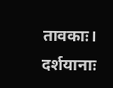तावकाः। दर्शयानाः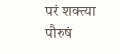परं शक्त्या पौरुषं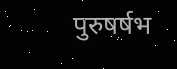पुरुषर्षभ